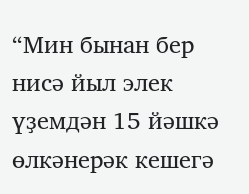“Мин бынан бер нисә йыл элек үҙемдән 15 йәшкә өлкәнерәк кешегә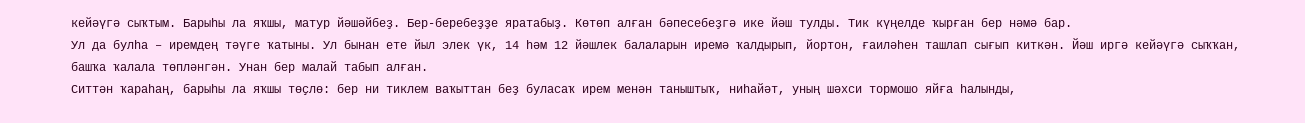кейәүгә сыҡтым. Барыһы ла яҡшы, матур йәшәйбеҙ. Бер-беребеҙҙе яратабыҙ. Көтөп алған бәпесебеҙгә ике йәш тулды. Тик күңелде ҡырған бер нәмә бар.
Ул да булһа – иремдең тәүге ҡатыны. Ул бынан ете йыл элек үк, 14 һәм 12 йәшлек балаларын иремә ҡалдырып, йортон, ғаиләһен ташлап сығып киткән. Йәш иргә кейәүгә сыҡҡан, башҡа ҡалала төпләнгән. Унан бер малай табып алған.
Ситтән ҡараһаң, барыһы ла яҡшы төҫлө: бер ни тиклем ваҡыттан беҙ буласаҡ ирем менән таныштыҡ, ниһайәт, уның шәхси тормошо яйға һалынды,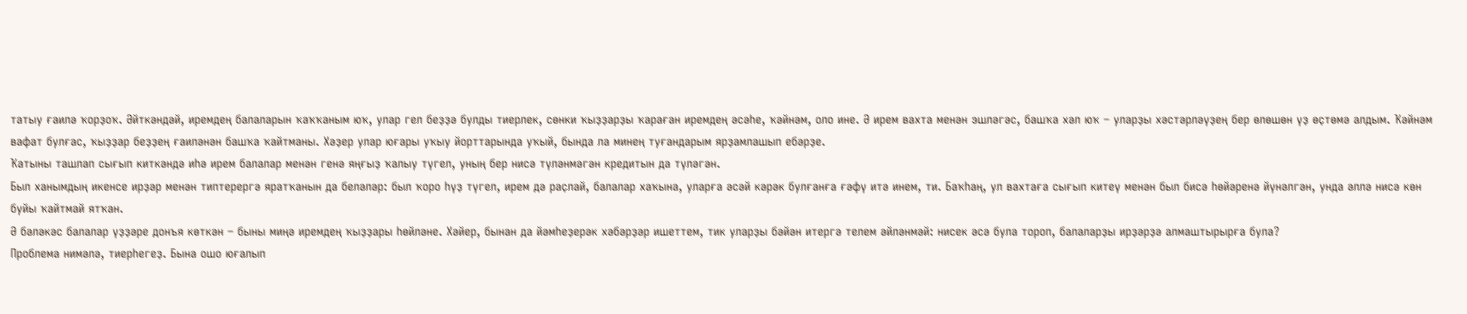татыу ғаилә ҡорҙоҡ. Әйткәндәй, иремдең балаларын ҡаҡҡаным юҡ, улар гел беҙҙә булды тиерлек, сөнки ҡыҙҙарҙы ҡараған иремдең әсәһе, ҡәйнәм, оло ине. Ә ирем вахта менән эшләгәс, башҡа хәл юҡ – уларҙы хәстәрләүҙең бер өлөшөн үҙ өҫтөмә алдым. Ҡәйнәм вафат булғас, ҡыҙҙар беҙҙең ғаиләнән башҡа ҡайтманы. Хәҙер улар юғары уҡыу йорттарында уҡый, бында ла минең туғандарым ярҙамлашып ебәрҙе.
Ҡатыны ташлап сығып киткәндә иһә ирем балалар менән генә яңғыҙ ҡалыу түгел, уның бер нисә түләнмәгән кредитын да түләгән.
Был ханымдың икенсе ирҙәр менән типтерергә яратҡанын да беләләр: был ҡоро һүҙ түгел, ирем дә раҫлай, балалар хаҡына, уларға әсәй кәрәк булғанға ғәфү итә инем, ти. Баҡһаң, ул вахтаға сығып китеү менән был бисә һөйәренә йүнәлгән, унда әллә нисә көн буйы ҡайтмай ятҡан.
Ә бәләкәс балалар үҙҙәре донъя көткән – быны миңә иремдең ҡыҙҙары һөйләне. Хәйер, бынан да йәмһеҙерәк хәбәрҙәр ишеттем, тик уларҙы бәйән итергә телем әйләнмәй: нисек әсә була тороп, балаларҙы ирҙәрҙә алмаштырырға була?
Проблема нимәлә, тиерһегеҙ. Бына ошо юғалып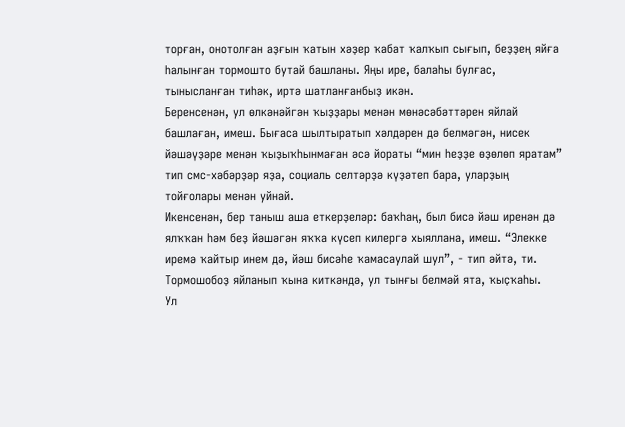торған, онотолған аҙғын ҡатын хәҙер ҡабат ҡалҡып сығып, беҙҙең яйға һалынған тормошто бутай башланы. Яңы ире, балаһы булғас, тынысланған тиһәк, иртә шатланғанбыҙ икән.
Беренсенән, ул өлкәнәйгән ҡыҙҙары менән мөнәсәбәттәрен яйлай башлаған, имеш. Бығаса шылтыратып хәлдәрен дә белмәгән, нисек йәшәүҙәре менән ҡыҙыҡһынмаған әсә йораты “мин һеҙҙе өҙөлөп яратам” тип смс-хәбәрҙәр яҙа, социаль селтәрҙә күҙәтеп бара, уларҙың тойғолары менән уйнай.
Икенсенән, бер таныш аша еткерҙеләр: баҡһаң, был бисә йәш иренән дә ялҡҡан һәм беҙ йәшәгән яҡҡа күсеп килергә хыяллана, имеш. “Элекке иремә ҡайтыр инем дә, йәш бисәһе ҡамасаулай шул”, - тип әйтә, ти. Тормошобоҙ яйланып ҡына киткәндә, ул тынғы белмәй ята, ҡыҫҡаһы.
Ул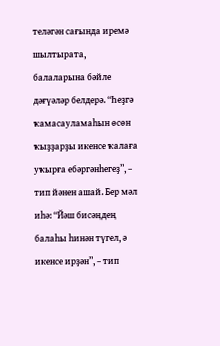теләгән сағында иремә шылтырата, балаларына бәйле дәғүәләр белдерә. “Һеҙгә ҡамасауламаһын өсөн ҡыҙҙарҙы икенсе ҡалаға уҡырға ебәргәнһегеҙ”, – тип йәнен ашай. Бер мәл иһә: “Йәш бисәңдең балаһы һинән түгел, ә икенсе ирҙән”, – тип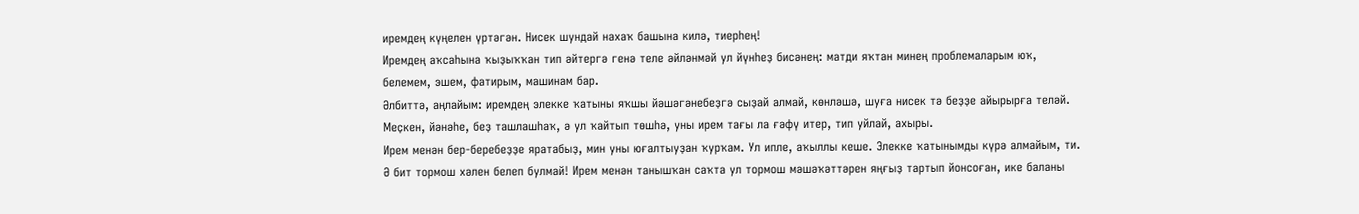иремдең күңелен үртәгән. Нисек шундай нахаҡ башына килә, тиерһең!
Иремдең аҡсаһына ҡыҙыҡҡан тип әйтергә генә теле әйләнмәй ул йүнһеҙ бисәнең: матди яҡтан минең проблемаларым юҡ, белемем, эшем, фатирым, машинам бар.
Әлбиттә, аңлайым: иремдең элекке ҡатыны яҡшы йәшәгәнебеҙгә сыҙай алмай, көнләшә, шуға нисек тә беҙҙе айырырға теләй. Меҫкен, йәнәһе, беҙ ташлашһаҡ, ә ул ҡайтып төшһә, уны ирем тағы ла ғәфү итер, тип уйлай, ахыры.
Ирем менән бер-беребеҙҙе яратабыҙ, мин уны юғалтыуҙан ҡурҡам. Ул ипле, аҡыллы кеше. Элекке ҡатынымды күрә алмайым, ти.
Ә бит тормош хәлен белеп булмай! Ирем менән танышҡан саҡта ул тормош мәшәҡәттәрен яңғыҙ тартып йонсоған, ике баланы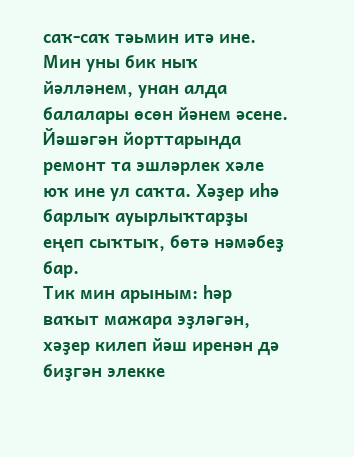саҡ-саҡ тәьмин итә ине. Мин уны бик ныҡ йәлләнем, унан алда балалары өсөн йәнем әсене. Йәшәгән йорттарында ремонт та эшләрлек хәле юҡ ине ул саҡта. Хәҙер иһә барлыҡ ауырлыҡтарҙы еңеп сыҡтыҡ, бөтә нәмәбеҙ бар.
Тик мин арыным: һәр ваҡыт мажара эҙләгән, хәҙер килеп йәш иренән дә биҙгән элекке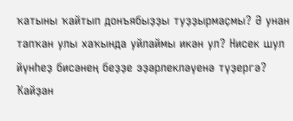ҡатыны ҡайтып донъябыҙҙы туҙҙырмаҫмы? Ә унан тапҡан улы хаҡында уйлаймы икән ул? Нисек шул йүнһеҙ бисәнең беҙҙе эҙәрлекләүенә түҙергә? Ҡайҙан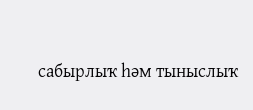сабырлыҡ һәм тыныслыҡ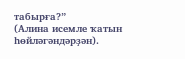табырға?”
(Алина исемле ҡатын һөйләгәндәрҙән).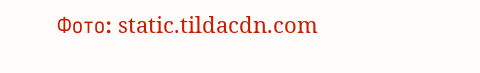Фото: static.tildacdn.com